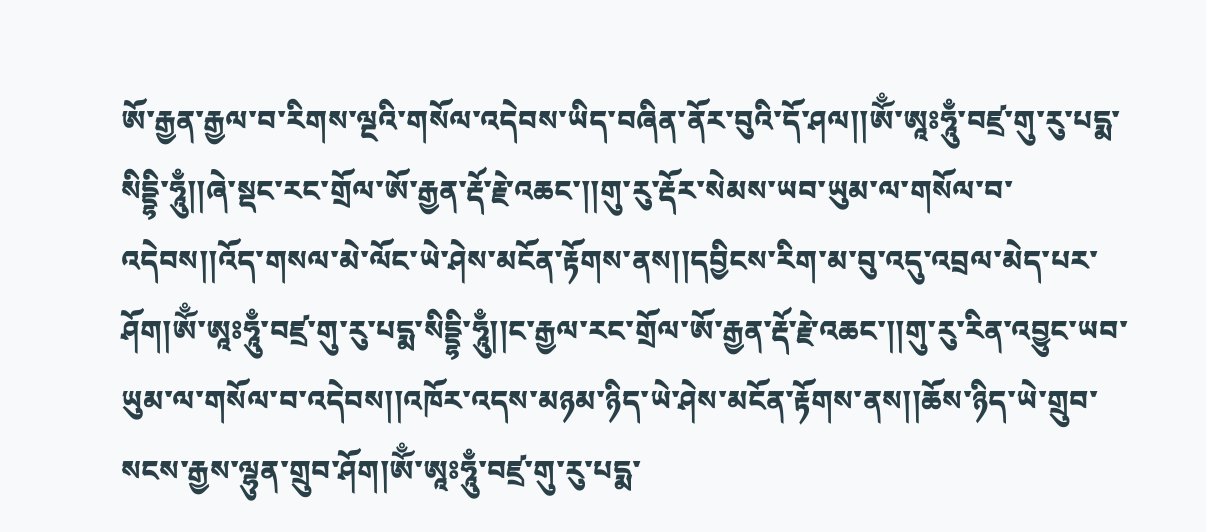ཨོ་རྒྱན་རྒྱལ་བ་རིགས་ལྔའི་གསོལ་འདེབས་ཡིད་བཞིན་ནོར་བུའི་དོ་ཤལ།།ཨོྃ་ཨཱཿཧཱུྃ་བཛྲ་གུ་རུ་པདྨ་སིདྡྷི་ཧཱུྃ།།ཞེ་སྡང་རང་གྲོལ་ཨོ་རྒྱན་རྡོ་རྗེ་འཆང་།།གུ་རུ་རྡོར་སེམས་ཡབ་ཡུམ་ལ་གསོལ་བ་འདེབས།།འོད་གསལ་མེ་ལོང་ཡེ་ཤེས་མངོན་རྟོགས་ནས།།དབྱིངས་རིག་མ་བུ་འདུ་འབྲལ་མེད་པར་ཤོག།ཨོྃ་ཨཱཿཧཱུྃ་བཛྲ་གུ་རུ་པདྨ་སིདྡྷི་ཧཱུྃ།།ང་རྒྱལ་རང་གྲོལ་ཨོ་རྒྱན་རྡོ་རྗེ་འཆང་།།གུ་རུ་རིན་འབྱུང་ཡབ་ཡུམ་ལ་གསོལ་བ་འདེབས།།འཁོར་འདས་མཉམ་ཉིད་ཡེ་ཤེས་མངོན་རྟོགས་ནས།།ཆོས་ཉིད་ཡེ་གྲུབ་སངས་རྒྱས་ལྷུན་གྲུབ་ཤོག།ཨོྃ་ཨཱཿཧཱུྃ་བཛྲ་གུ་རུ་པདྨ་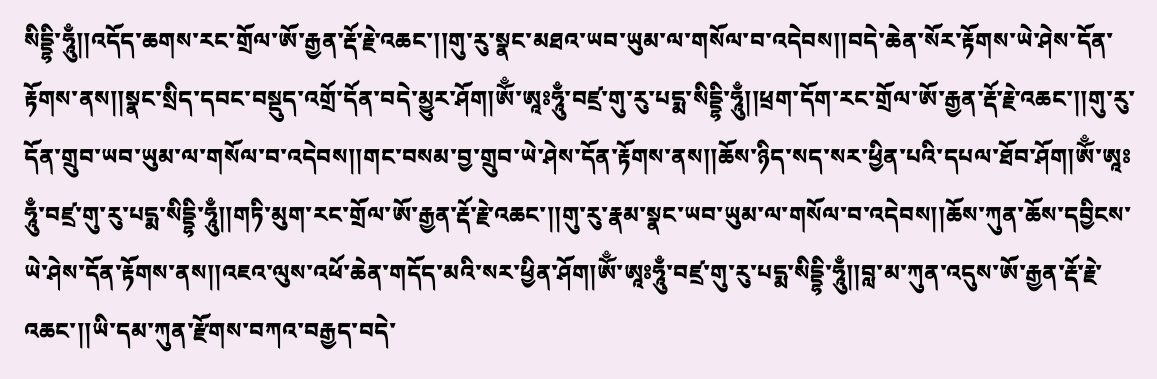སིདྡྷི་ཧཱུྃ།།འདོད་ཆགས་རང་གྲོལ་ཨོ་རྒྱན་རྡོ་རྗེ་འཆང་།།གུ་རུ་སྣང་མཐའ་ཡབ་ཡུམ་ལ་གསོལ་བ་འདེབས།།བདེ་ཆེན་སོར་རྟོགས་ཡེ་ཤེས་དོན་རྟོགས་ནས།།སྣང་སྲིད་དབང་བསྡུད་འགྲོ་དོན་བདེ་མྱུར་ཤོག།ཨོྃ་ཨཱཿཧཱུྃ་བཛྲ་གུ་རུ་པདྨ་སིདྡྷི་ཧཱུྃ།།ཕྲག་དོག་རང་གྲོལ་ཨོ་རྒྱན་རྡོ་རྗེ་འཆང་།།གུ་རུ་དོན་གྲུབ་ཡབ་ཡུམ་ལ་གསོལ་བ་འདེབས།།གང་བསམ་བྱ་གྲུབ་ཡེ་ཤེས་དོན་རྟོགས་ནས།།ཆོས་ཉིད་སད་སར་ཕྱིན་པའི་དཔལ་ཐོབ་ཤོག།ཨོྃ་ཨཱཿཧཱུྃ་བཛྲ་གུ་རུ་པདྨ་སིདྡྷི་ཧཱུྃ།།གཏི་མུག་རང་གྲོལ་ཨོ་རྒྱན་རྡོ་རྗེ་འཆང་།།གུ་རུ་རྣམ་སྣང་ཡབ་ཡུམ་ལ་གསོལ་བ་འདེབས།།ཆོས་ཀུན་ཆོས་དབྱིངས་ཡེ་ཤེས་དོན་རྟོགས་ནས།།འཇའ་ལུས་འཕོ་ཆེན་གདོད་མའི་སར་ཕྱིན་ཤོག།ཨོྃ་ཨཱཿཧཱུྃ་བཛྲ་གུ་རུ་པདྨ་སིདྡྷི་ཧཱུྃ།།བླ་མ་ཀུན་འདུས་ཨོ་རྒྱན་རྡོ་རྗེ་འཆང་།།ཡི་དམ་ཀུན་རྫོགས་བཀའ་བརྒྱད་བདེ་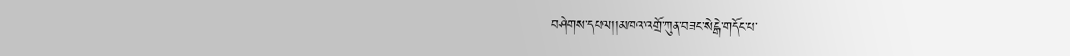བཤེགས་དཔལ།།མཁའ་འགྲོ་ཀུན་བཟང་སེངྒེ་གདོང་པ་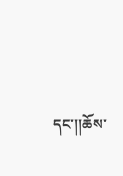དང་།།ཆོས་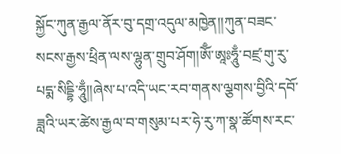སྐྱོང་ཀུན་རྒྱལ་ནོར་བུ་དགྲ་འདུལ་མཁྱེན།།ཀུན་བཟང་སངས་རྒྱས་ཕྲིན་ལས་ལྷུན་གྲུབ་ཤོག།ཨོྃ་ཨཱཿཧཱུྃ་བཛྲ་གུ་རུ་པདྨ་སིདྡྷི་ཧཱུྃ།།ཞེས་པ་འདི་ཡང་རབ་གནས་ལྕགས་བྱིའི་དབོ་ཟླའི་ཡར་ཚེས་རྒྱལ་བ་གསུམ་པར་ཧེ་རུ་ཀ་སྣ་ཚོགས་རང་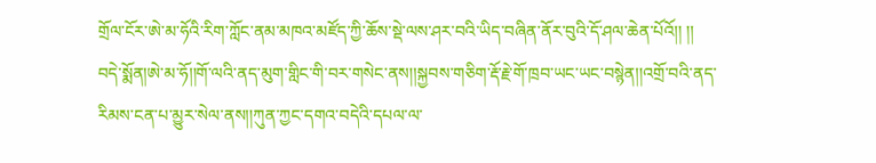གྲོལ་ངོར་ཨེ་མ་ཧོའི་རིག་ཀློང་ནམ་མཁའ་མཛོད་ཀྱི་ཆོས་སྡེ་ལས་ཤར་བའི་ཡིད་བཞིན་ནོར་བུའི་དོ་ཤལ་ཆེན་པོའོ།། །།
བདེ་སྨོན།ཨེ་མ་ཧོ།།གོ་ལའི་ནད་མུག་གླིང་གི་བར་གསེང་ནས།།སྐྱབས་གཅིག་རྡོ་རྗེ་གོ་ཁྲབ་ཡང་ཡང་བསྙེན།།འགྲོ་བའི་ནད་རིམས་ངན་པ་མྱུར་སེལ་ནས།།ཀུན་ཀྱང་དགའ་བདེའི་དཔལ་ལ་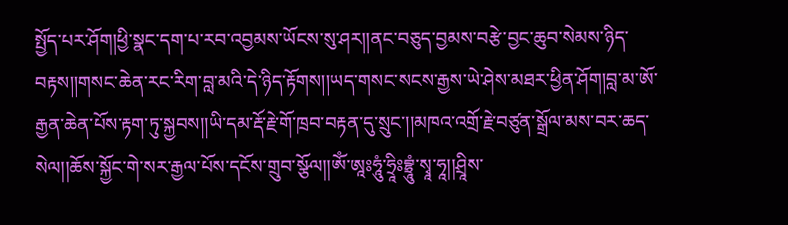སྤྱོད་པར་ཤོག།ཕྱི་སྣང་དག་པ་རབ་འབྱམས་ཡོངས་སུ་ཤར།།ནང་བཅུད་བྱམས་བརྩེ་བྱང་ཆུབ་སེམས་ཉིད་བརྟས།།གསང་ཆེན་རང་རིག་བླ་མའི་དེ་ཉིད་རྟོགས།།ཡད་གསང་སངས་རྒྱས་ཡེ་ཤེས་མཐར་ཕྱིན་ཤོག།བླ་མ་ཨོ་རྒྱན་ཆེན་པོས་རྟག་ཏུ་སྐྱབས།།ཡི་དམ་རྡོ་རྗེ་གོ་ཁྲབ་བརྟན་དུ་སྲུང་།།མཁའ་འགྲོ་རྗེ་བཙུན་སྒྲོལ་མས་བར་ཆད་སེལ།།ཆོས་སྐྱོང་གེ་སར་རྒྱལ་པོས་དངོས་གྲུབ་སྩོལ།།ཨོཾ་ཨཱཿཧཱུཾ་ཧྲཱིཿབྷྲཱུཾ་སྭཱ་ཧཱ།།ཤྲཱིས་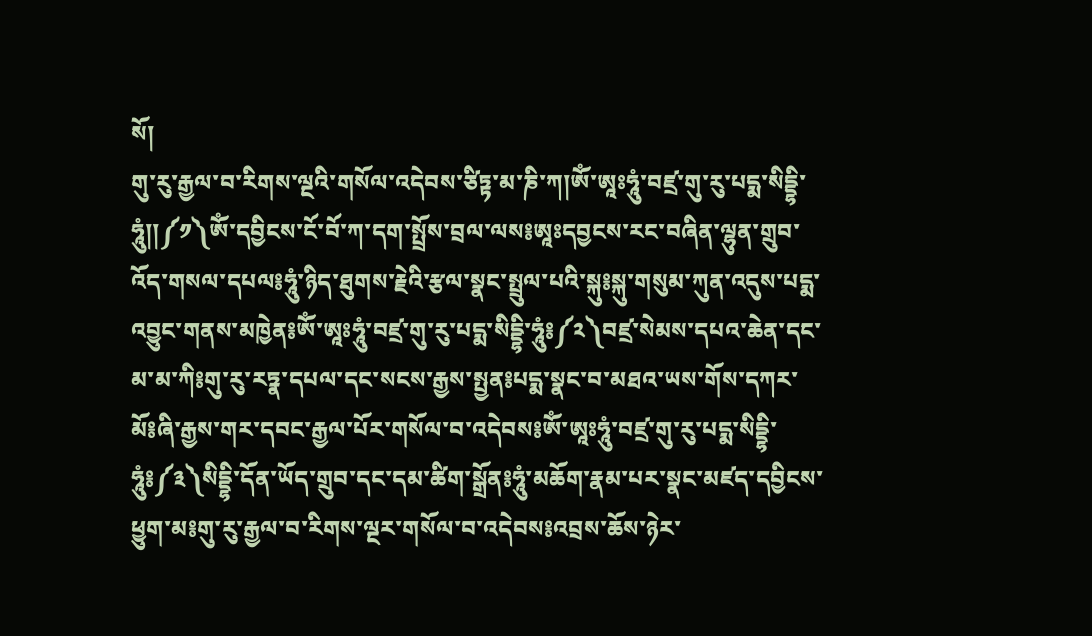སོ།
གུ་རུ་རྒྱལ་བ་རིགས་ལྔའི་གསོལ་འདེབས་ཙིཏྟ་མ་ཎི་ཀ།ཨོཾ་ཨཱཿཧཱུཾ་བཛྲ་གུ་རུ་པདྨ་སིདྡྷི་ཧཱུཾ།།༼༡༽ཨོཾ་དབྱིངས་ངོ་བོ་ཀ་དག་སྤྲོས་བྲལ་ལས༔ཨཱཿདབྱངས་རང་བཞིན་ལྷུན་གྲུབ་འོད་གསལ་དཔལ༔ཧཱུཾ་ཉིད་ཐུགས་རྗེའི་རྩལ་སྣང་སྤྲུལ་པའི་སྐུ༔སྐུ་གསུམ་ཀུན་འདུས་པདྨ་འབྱུང་གནས་མཁྱེན༔ཨོཾ་ཨཱཿཧཱུཾ་བཛྲ་གུ་རུ་པདྨ་སིདྡྷི་ཧཱུཾ༔༼༢༽བཛྲ་སེམས་དཔའ་ཆེན་དང་མ་མ་ཀི༔གུ་རུ་རཏྣ་དཔལ་དང་སངས་རྒྱས་སྤྱན༔པདྨ་སྣང་བ་མཐའ་ཡས་གོས་དཀར་མོ༔ཞི་རྒྱས་གར་དབང་རྒྱལ་པོར་གསོལ་བ་འདེབས༔ཨོཾ་ཨཱཿཧཱུཾ་བཛྲ་གུ་རུ་པདྨ་སིདྡྷི་ཧཱུཾ༔༼༣༽སིདྡྷི་དོན་ཡོད་གྲུབ་དང་དམ་ཚིག་སྒྲོན༔ཧཱུཾ་མཆོག་རྣམ་པར་སྣང་མཛད་དབྱིངས་ཕྱུག་མ༔གུ་རུ་རྒྱལ་བ་རིགས་ལྔར་གསོལ་བ་འདེབས༔འབྲས་ཆོས་ཉེར་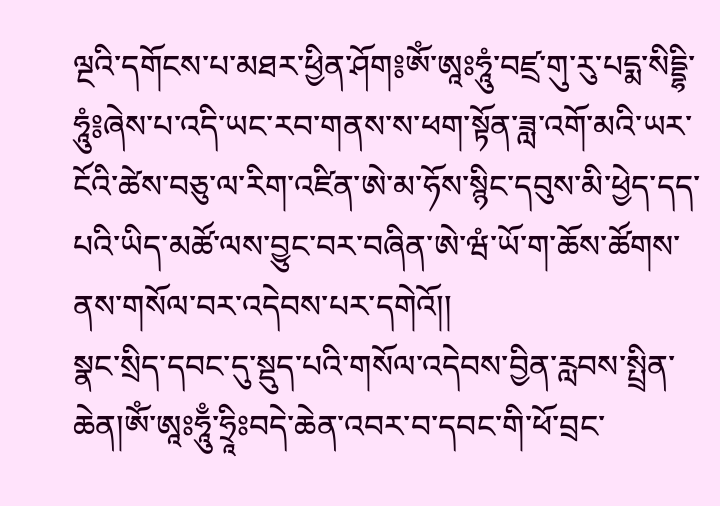ལྔའི་དགོངས་པ་མཐར་ཕྱིན་ཤོག༔ཨོཾ་ཨཱཿཧཱུཾ་བཛྲ་གུ་རུ་པདྨ་སིདྡྷི་ཧཱུཾ༔ཞེས་པ་འདི་ཡང་རབ་གནས་ས་ཕག་སྟོན་ཟླ་འགོ་མའི་ཡར་ངོའི་ཚེས་བཅུ་ལ་རིག་འཛིན་ཨེ་མ་ཧོས་སྙིང་དབུས་མི་ཕྱེད་དད་པའི་ཡིད་མཚོ་ལས་བྱུང་བར་བཞིན་ཨེ་ཝཾ་ཡོ་ག་ཆོས་ཚོགས་ནས་གསོལ་བར་འདེབས་པར་དགེའོ།།
སྣང་སྲིད་དབང་དུ་སྡུད་པའི་གསོལ་འདེབས་བྱིན་རླབས་སྤྲིན་ཆེན།ཨོཾ་ཨཱཿཧཱུྃ་ཧྲཱིཿབདེ་ཆེན་འབར་བ་དབང་གི་ཕོ་བྲང་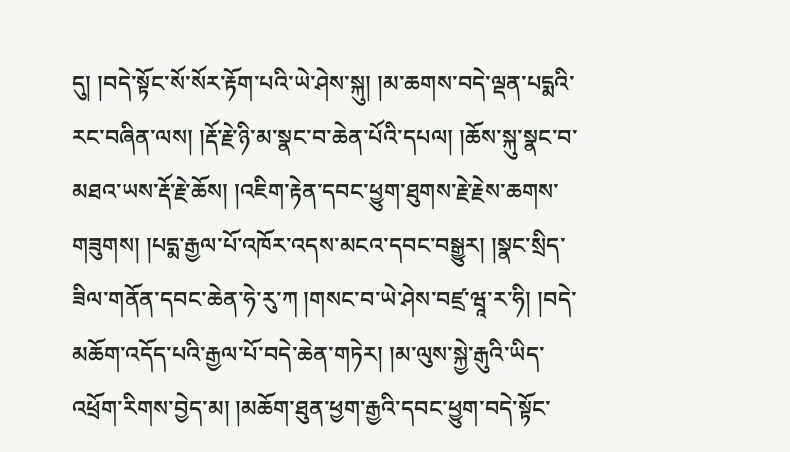དུ། །བདེ་སྟོང་སོ་སོར་རྟོག་པའི་ཡེ་ཤེས་སྐུ། །མ་ཆགས་བདེ་ལྡན་པདྨའི་རང་བཞིན་ལས། །རྡོ་རྗེ་ཉི་མ་སྣང་བ་ཆེན་པོའི་དཔལ། །ཆོས་སྐུ་སྣང་བ་མཐའ་ཡས་རྡོ་རྗེ་ཆོས། །འཇིག་རྟེན་དབང་ཕྱུག་ཐུགས་རྗེ་རྗེས་ཆགས་གཟུགས། །པདྨ་རྒྱལ་པོ་འཁོར་འདས་མངའ་དབང་བསྒྱུར། །སྣང་སྲིད་ཟིལ་གནོན་དབང་ཆེན་ཧེ་རུ་ཀ །གསང་བ་ཡེ་ཤེས་བཛྲ་ཝཱ་ར་ཧི། །བདེ་མཆོག་འདོད་པའི་རྒྱལ་པོ་བདེ་ཆེན་གཏེར། །མ་ལུས་སྐྱེ་རྒུའི་ཡིད་འཕྲོག་རིགས་བྱེད་མ། །མཆོག་ཐུན་ཕྱག་རྒྱའི་དབང་ཕྱུག་བདེ་སྟོང་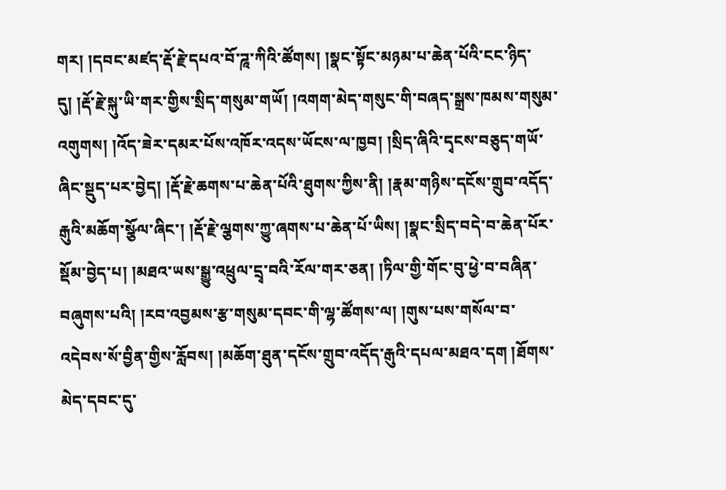གར། །དབང་མཛད་རྡོ་རྗེ་དཔའ་བོ་ཌཱ་ཀིའི་ཚོགས། །སྣང་སྟོང་མཉམ་པ་ཆེན་པོའི་ངང་ཉིད་དུ། །རྡོ་རྗེ་སྐུ་ཡི་གར་གྱིས་སྲིད་གསུམ་གཡོ། །འགག་མེད་གསུང་གི་བཞད་སྒྲས་ཁམས་གསུམ་འགུགས། །འོད་ཟེར་དམར་པོས་འཁོར་འདས་ཡོངས་ལ་ཁྱབ། །སྲིད་ཞིའི་དྭངས་བཅུད་གཡོ་ཞིང་སྡུད་པར་བྱེད། །རྡོ་རྗེ་ཆགས་པ་ཆེན་པོའི་ཐུགས་ཀྱིས་ནི། །རྣམ་གཉིས་དངོས་གྲུབ་འདོད་རྒུའི་མཆོག་སྩོལ་ཞིང་། །རྡོ་རྗེ་ལྕགས་ཀྱུ་ཞགས་པ་ཆེན་པོ་ཡིས། །སྣང་སྲིད་བདེ་བ་ཆེན་པོར་སྡོམ་བྱེད་པ། །མཐའ་ཡས་སྒྱུ་འཕྲུལ་དྲྭ་བའི་རོལ་གར་ཅན། །ཏིལ་གྱི་གོང་བུ་ཕྱེ་བ་བཞིན་བཞུགས་པའི། །རབ་འབྱམས་རྩ་གསུམ་དབང་གི་ལྷ་ཚོགས་ལ། །གུས་པས་གསོལ་བ་འདེབས་སོ་བྱིན་གྱིས་རློབས། །མཆོག་ཐུན་དངོས་གྲུབ་འདོད་རྒུའི་དཔལ་མཐའ་དག །ཐོགས་མེད་དབང་དུ་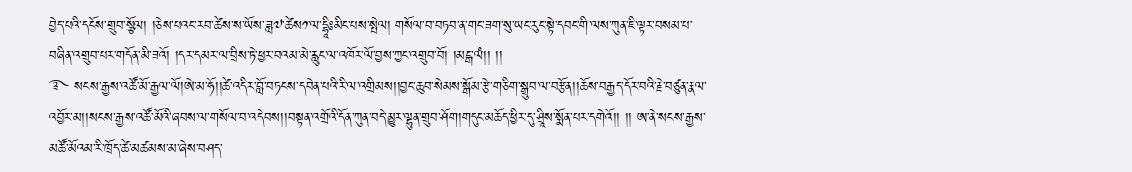བྱེད་པའི་དངོས་གྲུབ་སྩོལ། །ཅེས་པའང་རབ་ཚེས་ས་ཡོས་ཟླ༧་ཚེས༡་ལ་དྷཱིཿམིང་པས་སྤེལ། གསོལ་བ་བཏབ་ན་གང་ཟག་སུ་ཡང་རུང་སྟེ་དབང་གི་ལས་ཀུན་ཇི་ལྟར་བསམ་པ་བཞིན་འགྲུབ་པར་གདོན་མི་ཟའོ། །དར་དམར་ལ་བྲིས་ཏེ་ཕྱར་བའམ་མེ་རླུང་ལ་འཁོར་ལོ་བྱས་ཀྱང་འགྲུབ་བོ། །མངྒ་ལཾ།། །།
࿐ སངས་རྒྱས་འཚོ་མོ་རྒྱལ་ལོ།ཨེ་མ་ཧོ།།ཚེ་འདིར་བློ་བཏངས་དབེན་པའི་རི་ལ་འགྲིམས།།བྱང་ཆུབ་སེམས་སྒོམ་རྩེ་གཅིག་སྒྲུབ་ལ་བརྩོན།།ཆོས་བརྒྱད་དོར་བའི་རྗེ་བཙུན་རྣལ་འབྱོར་མ།།སངས་རྒྱས་འཚོ་མོའི་ཞབས་ལ་གསོལ་བ་འདེབས།།བསྟན་འགྲོའི་དོན་ཀུན་བདེ་མྱུར་ལྷུན་གྲུབ་ཤོག།གདུང་མཆོད་ཕྱིར་དུ་ཤྲཱིས་སྨོན་པར་དགེའོ།། །། ཨ་ནེ་སངས་རྒྱས་མཚོ་མོའམ་རི་ཁྲོད་ཚེ་མཚམས་མ་ཞེས་བཤད་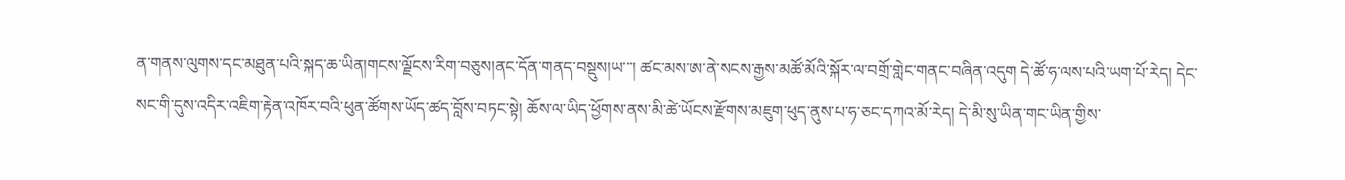ན་གནས་ལུགས་དང་མཐུན་པའི་སྐད་ཆ་ཡིན།གངས་ལྗོངས་རིག་བཅུས།ནང་དོན་གནད་བསྡུས།ཡ་་་། ཚང་མས་ཨ་ནེ་སངས་རྒྱས་མཚོ་མོའི་སྐོར་ལ་བགྲོ་གླེང་གནང་བཞིན་འདུག དེ་ཚོ་ཧ་ལས་པའི་ཡག་པོ་རེད། དེང་སང་གི་དུས་འདིར་འཇིག་རྟེན་འཁོར་བའི་ཕུན་ཚོགས་ཡོད་ཚད་བློས་བཏང་སྟེ། ཆོས་ལ་ཡིད་ཕྱོགས་ནས་མི་ཚེ་ཡོངས་རྫོགས་མཇུག་ཕུད་ནུས་པ་ཧ་ཅང་དཀའ་མོ་རེད། དེ་མི་སུ་ཡིན་གང་ཡིན་གྱིས་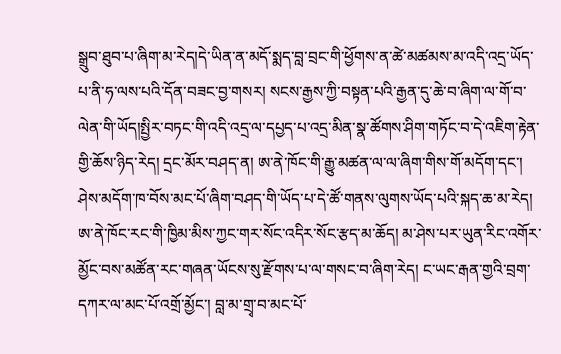སྒྲུབ་ཐུབ་པ་ཞིག་མ་རེད།དེ་ཡིན་ན་མདོ་སྨད་བླ་བྲང་གི་ཕྱོགས་ན་ཚེ་མཚམས་མ་འདི་འདྲ་ཡོད་པ་ནི་ཧ་ལས་པའི་དོན་བཟང་བྱ་གསར། སངས་རྒྱས་ཀྱི་བསྟན་པའི་རྒྱན་དུ་ཆེ་བ་ཞིག་ལ་གོ་བ་ལེན་གི་ཡོད།སྤྱིར་བཏང་གི་འདི་འདྲ་ལ་དཔྱད་པ་འདྲ་མིན་སྣ་ཚོགས་ཤིག་གཏོང་བ་དེ་འཇིག་རྟེན་གྱི་ཆོས་ཉིད་རེད། དྲང་མོར་བཤད་ན། ཨ་ནེ་ཁོང་གི་རྒྱུ་མཚན་ལ་ལ་ཞིག་གིས་གོ་མདོག་དང་། ཤེས་མདོག་ཁ་བོས་མང་པོ་ཞིག་བཤད་གི་ཡོད་པ་དེ་ཚོ་གནས་ལུགས་ཡོད་པའི་སྐད་ཆ་མ་རེད། ཨ་ནེ་ཁོང་རང་གི་ཁྱིམ་མིས་ཀྱང་གར་སོང་འདིར་སོང་རྩད་མ་ཆོད། མ་ཤེས་པར་ཡུན་རིང་འགོར་མྱོང་བས་མཚོན་རང་གཞན་ཡོངས་སུ་རྫོགས་པ་ལ་གསང་བ་ཞིག་རེད། ང་ཡང་རྒན་གྱའི་བྲག་དཀར་ལ་མང་པོ་འགྲོ་མྱོང་། བླ་མ་གྲྭ་བ་མང་པོ་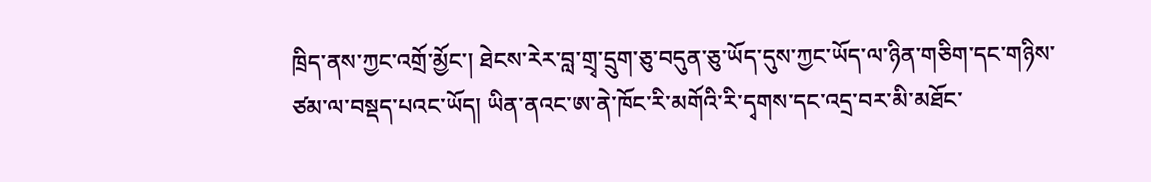ཁྲིད་ནས་ཀྱང་འགྲོ་མྱོང་། ཐེངས་རེར་བླ་གྲྭ་དྲུག་ཅུ་བདུན་ཅུ་ཡོད་དུས་ཀྱང་ཡོད་ལ་ཉིན་གཅིག་དང་གཉིས་ཙམ་ལ་བསྡད་པའང་ཡོད། ཡིན་ནའང་ཨ་ནེ་ཁོང་རི་མགོའི་རི་དྭགས་དང་འདྲ་བར་མི་མཐོང་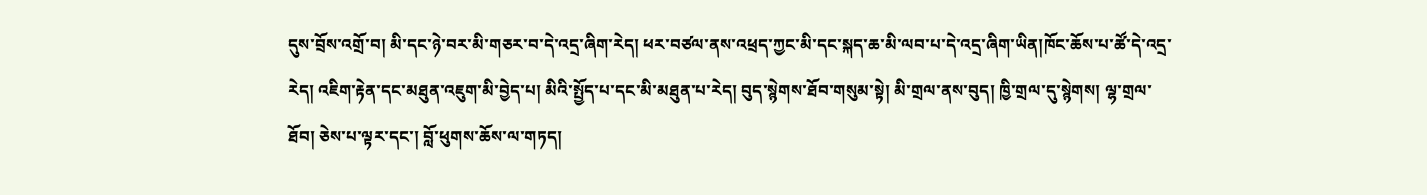དུས་བྲོས་འགྲོ་བ། མི་དང་ཉེ་བར་མི་གཅར་བ་དེ་འདྲ་ཞིག་རེད། ཕར་བཙལ་ནས་འཕྲད་ཀྱང་མི་དང་སྐད་ཆ་མི་ལབ་པ་དེ་འདྲ་ཞིག་ཡིན།ཁོང་ཆོས་པ་ཚོ་དེ་འདྲ་རེད། འཇིག་རྟེན་དང་མཐུན་འཇུག་མི་བྱེད་པ། མིའི་སྤྱོད་པ་དང་མི་མཐུན་པ་རེད། བུད་སྙེགས་ཐོབ་གསུམ་སྟེ། མི་གྲལ་ནས་བུད། ཁྱི་གྲལ་དུ་སྙེགས། ལྷ་གྲལ་ཐོབ། ཅེས་པ་ལྟར་དང་། བློ་ཕུགས་ཆོས་ལ་གཏད།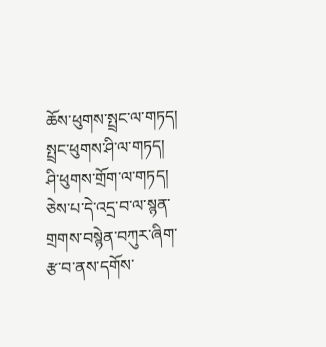ཆོས་ཕུགས་སྤྲང་ལ་གཏད། སྤྲང་ཕུགས་ཤི་ལ་གཏད། ཤི་ཕུགས་གྲོག་ལ་གཏད། ཅེས་པ་དེ་འདྲ་བ་ལ་སྙན་གྲགས་བསྙེན་བཀུར་ཞིག་རྩ་བ་ནས་དགོས་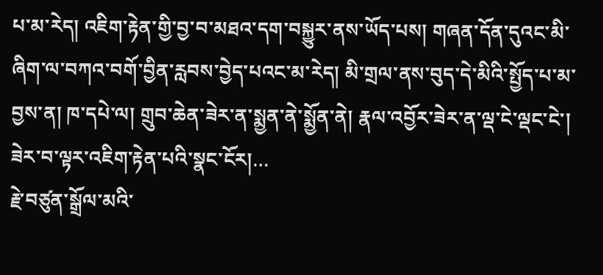པ་མ་རེད། འཇིག་རྟེན་གྱི་བྱ་བ་མཐའ་དག་བསྐྱུར་ནས་ཡོད་པས། གཞན་དོན་དུའང་མི་ཞིག་ལ་བཀའ་བགོ་བྱིན་རླབས་བྱེད་པའང་མ་རེད། མི་གྲལ་ནས་བུད་དེ་མིའི་སྤྱོད་པ་མ་བྱས་ན། ཁ་དཔེ་ལ། གྲུབ་ཆེན་ཟེར་ན་སྨྱན་ནེ་སྨྱོན་ནེ། རྣལ་འབྱོར་ཟེར་ན་ལྡ་ངེ་ལྡང་ངེ་། ཟེར་བ་ལྟར་འཇིག་རྟེན་པའི་སྣང་ངོར།…
རྗེ་བཙུན་སྒྲོལ་མའི་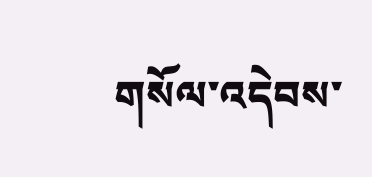གསོལ་འདེབས་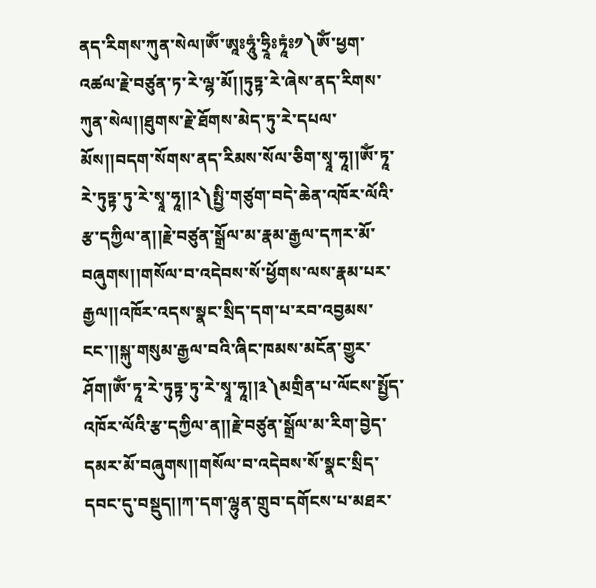ནད་རིགས་ཀུན་སེལ།ཨོཾ་ཨཱཿཧཱུཾ་ཧྲཱིཿཏཱཾཿ༡༽ཨོཾ་ཕྱག་འཚལ་རྗེ་བཙུན་ཏ་རེ་ལྷ་མོ།།ཏུཏྟ་རེ་ཞེས་ནད་རིགས་ཀུན་སེལ།།ཐུགས་རྗེ་ཐོགས་མེད་ཏུ་རེ་དཔལ་མོས།།བདག་སོགས་ནད་རིམས་སོལ་ཅིག་སྭཱ་ཧཱ།།ཨོཾ་ཏཱ་རེ་ཏུཏྟ་ཏུ་རེ་སྭཱ་ཧཱ།།༢༽སྤྱི་གཙུག་བདེ་ཆེན་འཁོར་ལོའི་རྩ་དཀྱིལ་ན།།རྗེ་བཙུན་སྒྲོལ་མ་རྣམ་རྒྱལ་དཀར་མོ་བཞུགས།།གསོལ་བ་འདེབས་སོ་ཕྱོགས་ལས་རྣམ་པར་རྒྱལ།།འཁོར་འདས་སྣང་སྲིད་དག་པ་རབ་འབྱམས་ངང་།།སྐུ་གསུམ་རྒྱལ་བའི་ཞིང་ཁམས་མངོན་གྱུར་ཤོག།ཨོཾ་ཏཱ་རེ་ཏུཏྟ་ཏུ་རེ་སྭཱ་ཧཱ།།༣༽མགྲིན་པ་ལོངས་སྤྱོད་འཁོར་ལོའི་རྩ་དཀྱིལ་ན།།རྗེ་བཙུན་སྒྲོལ་མ་རིག་བྱེད་དམར་མོ་བཞུགས།།གསོལ་བ་འདེབས་སོ་སྣང་སྲིད་དབང་དུ་བསྡུད།།ཀ་དག་ལྷུན་གྲུབ་དགོངས་པ་མཐར་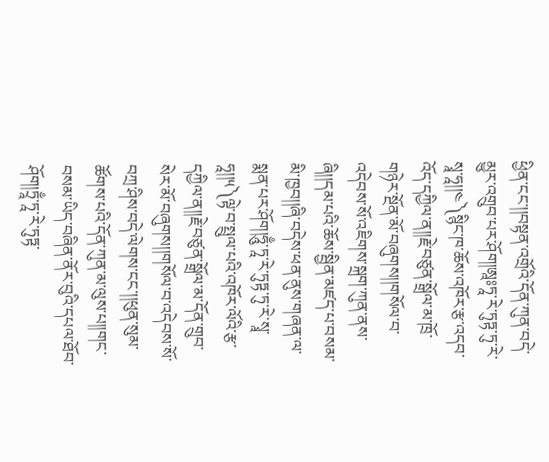ཕྱིན་ངང་།།བསྟན་འགྲོའི་དོན་ཀུན་བདེ་མྱུར་འགྲུབ་པར་ཤོག།ཨཱཿཏཱ་རེ་ཏུཏྟ་ཏུ་རེ་སྭཱ་ཧཱ།།༤༽སྙིང་ཁ་ཆོས་འཁོར་རྩ་འདབ་འོད་དཀྱིལ་ན།།རྗེ་བཙུན་སྒྲོལ་མ་ཁྲོ་གཉེར་སྔོན་མོ་བཞུགས།།གསོལ་བ་འདེབས་སོ་འཇིགས་སྐྲག་ཀུན་ནས་ཞི།།དམ་པའི་ཆོས་སྦྱིན་མཛད་པ་བསམ་མི་ཁྱབ།།ཞི་བདེས་ཕན་ནུས་གཞན་ལ་སྨན་པར་ཤོག།ཧཱུྃ་ཏཱ་རེ་ཏུཏྟ་ཏུ་རེ་སྭཱ་ཧཱ།།༥༽ལྟེ་བ་སྤྲུལ་པའི་འཁོར་ལོའི་རྩ་དཀྱིལ་ན།།རྗེ་བཙུན་སྒྲོལ་མ་དོན་གྲུབ་སེར་མོ་བཞུགས།།གསོལ་བ་འདེབས་སོ་བཀྲ་ཤིས་བདེ་ལེགས་ངང་།།ཕུན་སུམ་ཚོགས་པའི་དོན་ཀུན་མ་ལུས་པ།།གང་བསམ་ཡིད་བཞིན་ནོར་བུའི་དཔལ་ཐོབ་ཤོག།ཏྲཱྃ་ཏཱ་རེ་ཏུཏྟ་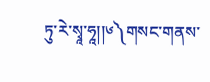ཏུ་རེ་སྭཱ་ཧཱ།།༦༽གསང་གནས་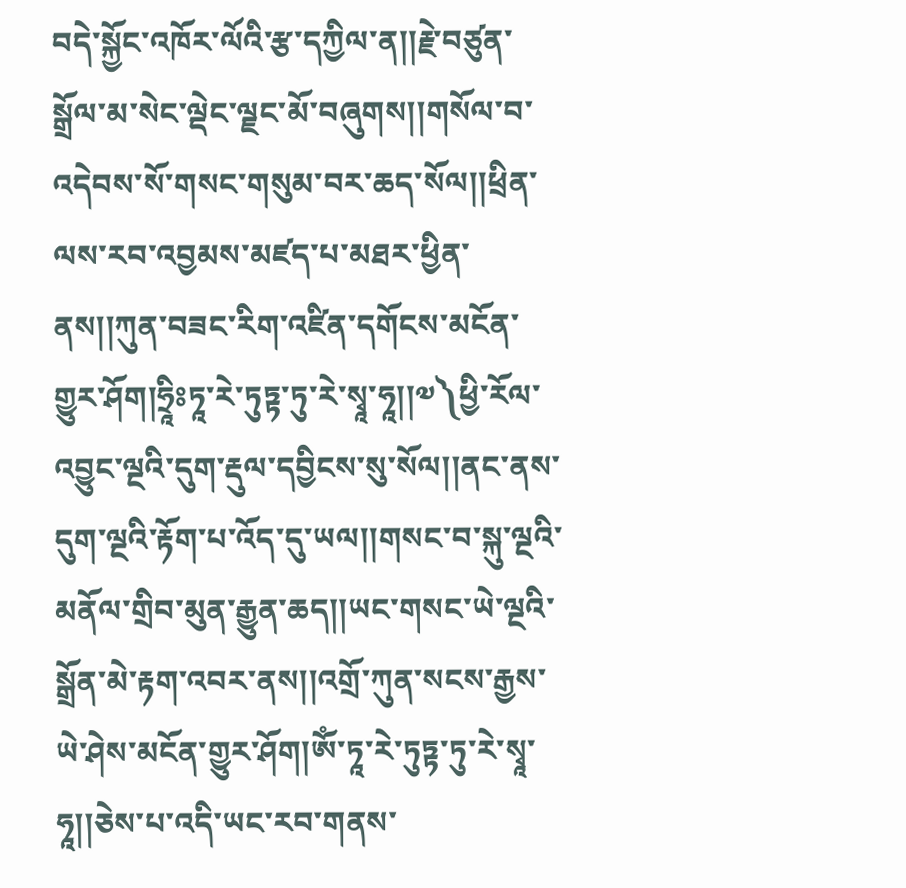བདེ་སྐྱོང་འཁོར་ལོའི་རྩ་དཀྱིལ་ན།།རྗེ་བཙུན་སྒྲོལ་མ་སེང་ལྡེང་ལྗང་མོ་བཞུགས།།གསོལ་བ་འདེབས་སོ་གསང་གསུམ་བར་ཆད་སོལ།།ཕྲིན་ལས་རབ་འབྱམས་མཛད་པ་མཐར་ཕྱིན་ནས།།ཀུན་བཟང་རིག་འཛིན་དགོངས་མངོན་གྱུར་ཤོག།ཧྲཱིཿཏཱ་རེ་ཏུཏྟ་ཏུ་རེ་སྭཱ་ཧཱ།།༧༽ཕྱི་རོལ་འབྱུང་ལྔའི་དུག་རྡུལ་དབྱིངས་སུ་སོལ།།ནང་ནས་དུག་ལྔའི་རྟོག་པ་འོད་དུ་ཡལ།།གསང་བ་སྐུ་ལྔའི་མནོལ་གྲིབ་མུན་རྒྱུན་ཆད།།ཡང་གསང་ཡེ་ལྔའི་སྒྲོན་མེ་རྟག་འབར་ནས།།འགྲོ་ཀུན་སངས་རྒྱས་ཡེ་ཤེས་མངོན་གྱུར་ཤོག།ཨོཾ་ཏཱ་རེ་ཏུཏྟ་ཏུ་རེ་སྭཱ་ཧཱ།།ཅེས་པ་འདི་ཡང་རབ་གནས་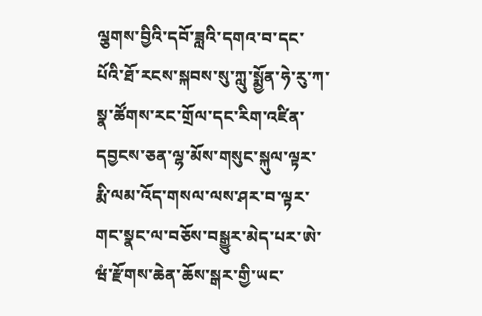ལྕགས་བྱིའི་དབོ་ཟླའི་དགའ་བ་དང་པོའི་ཐོ་རངས་སྐབས་སུ་ཀླུ་སྨྱོན་ཧེ་རུ་ཀ་སྣ་ཚོགས་རང་གྲོལ་དང་རིག་འཛིན་དབྱངས་ཅན་ལྷ་མོས་གསུང་སྐུལ་ལྟར་རྨི་ལམ་འོད་གསལ་ལས་ཤར་བ་ལྟར་གང་སྣང་ལ་བཅོས་བསྒྱུར་མེད་པར་ཨེ་ཝཾ་རྫོགས་ཆེན་ཆོས་སྒར་གྱི་ཡང་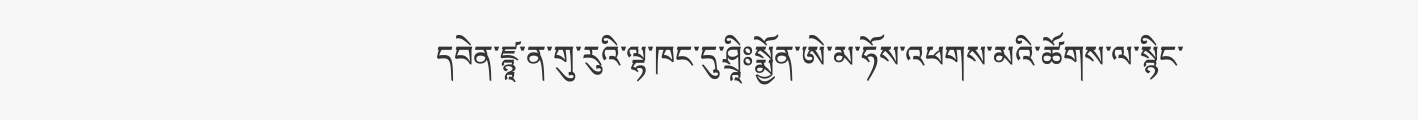དབེན་ཛྙཱ་ན་གུ་རུའི་ལྷ་ཁང་དུ་ཤྲཱིཿསྨྱོན་ཨེ་མ་ཧོས་འཕགས་མའི་ཚོགས་ལ་སྙིང་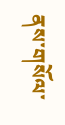ནས་གསོལ་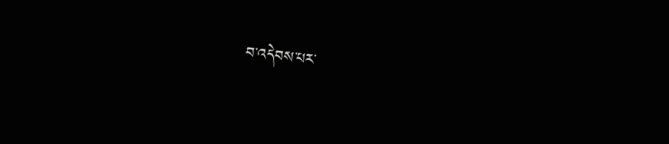བ་འདེབས་པར་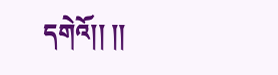དགེའོ།། །།